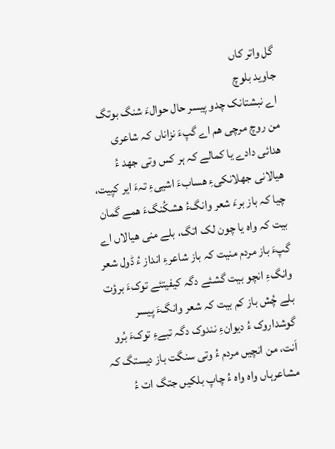گل واتر کاں
جاوید بلوچ
اے نبشتانک چدو پیسر حال حوالءَ شنگ بوتگ
من روچ مرچی ھم اے گپءَ نزاناں کہ شاعری ھدائی دادے یا کمالے کہ ہر کس وتی جھد ءُ ھیالانی جھلانکیءِ ھسابءَ اشییءِ تہءَ ایر کپیت، چیا کہ باز برءَ شعر وانگءُ ھشکُنگءَ ھمے گمان بیت کہ واہ یا چون لک اتگ، بلے منی ھیالاں اے گپءَ باز مردم منیت کہ باز شاعرءِ انداز ءُ ڈول شعر وانگءِ انچو بیت گشئے دگہ کیفیتئے توکءَ برؤت بلے چُش باز کم بیت کہ شعر وانگءَ پیسر گوشداروک ءُ دیوانءِ نندوک دگہ تبےءِ توکءَ بُرو اَنت، من انچیں مردم ءُ وتی سنگت باز دیستگ کہ مشاعرہاں واہ واہ ءُ چاپ بلکیں جتگ ات ءُ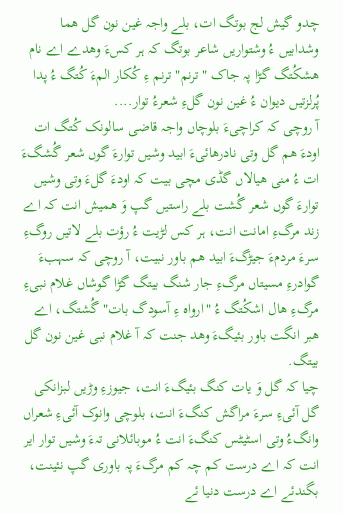چدو گیش لج بوتگ ات، بلے واجہ غین نون گل ھما وشدابیں ءُ وشتواریں شاعر بوتگ کہ ہر کسءَ وھدے اے نام ھشکُتگ گڑا پہ جاک "ترنم" ترنم ءِ کُکار المءَ کُتگ ءُ پدا پُرلزتیں دیوان ءُ غین نون گلءِ شعرءُ توار....
آ روچی کہ کراچیءَ بلوچاں واجہ قاضی سالونک کُتگ ات اودءَ ھم گل وتی نادرھائیءَ ابید وشیں توارءَ گوں شعر گُشگءَ ات ءُ منی ھیالاں گڈی مچی بیت کہ اودءَ گلءَ وتی وشیں توارءَ گوں شعر گُشت بلے راستیں گپ وَ ھمیش انت کہ اے زند مرگءِ امانت انت، ہر کس لڑیت ءُ رؤت بلے لاتیں روگءِ سرءَ مردمءَ جیڑگءَ ابید ھم باور نبیت، آ روچی کہ سہبءَ گوادرءِ مسیتاں مرگءِ جار شنگ بیتگ گڑا گوشاں غلام نبیءِ مرگءِ ھال اشکُتگ ءُ "ارواہ ءِ آسودگ بات" گُشتگ، اے ھبر انگت باور بئیگءَ وھد جنت کہ آ غلام نبی غین نون گل بیتگ.
چیا کہ گل وَ یات کنگ بئیگءَ انت، جیوزءِ وڑیں لبزانکی گل آئیءِ سرءَ مراگش کنگءَ انت، بلوچی وانوک آئیءِ شعراں وانگءُ وتی اسٹیٹس کنگءَ انت ءُ موبائلانی تہءَ وشیں توار ایر انت کہ اے درست کم چہ کم مرگءَ پہ باوری گپ نئینت، بگندئے اے درست دنیا ئے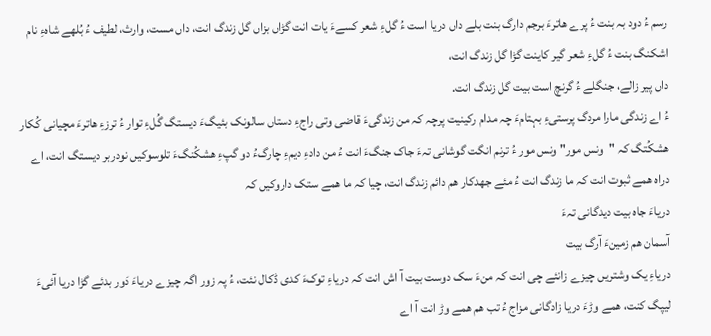رسم ءُ دود بہ بنت ءُ پرے ھاترءَ برجم دارگ بنت بلے داں دریا است ءُ گلءِ شعر کسےءَ یات انت گڑاں بزاں گل زندگ انت، داں مست، وارث، لطیف ءُ بُلھے شاہءِ نام اشکنگ بنت ءُ گلءِ شعر گیر کاینت گڑا گل زندگ انت،
داں پیر زالے، جنگلے ءُ گرنچ است بیت گل زندگ انت.
ءُ اے زندگی مارا مردگ پرستیءِ بہتامءَ چہ مدام رکینیت پرچہ کہ من زندگیءَ قاضی وتی راجءِ دستاں سالونک بئیگءَ دیستگ گُلءِ توار ءُ ترزءِ ھاترءَ مچیانی کُکار ھشکُتگ کہ "ونس مور" ونس مور ءُ ترنم انگت گوشانی تہءَ جاک جنگءَ انت ءُ من دادءِ دیمءِ چارگءُ دو گپءِ ھشکُنگءَ تلوسوکیں نودربر دیستگ انت، اے دراہ ھمے ثبوت انت کہ ما زندگ انت ءُ مئے جھدکار ھم دائم زندگ انت، چیا کہ ما ھمے ستک داروکیں کہ
دریاءَ جاہ بیت دیدگانی تہءَ
آسمان ھم زمینءَ آرگ بیت
دریاءِ یک وشتریں چیزے زانئے چی انت کہ منءَ سک دوست بیت آ اش انت کہ دریاءِ توکءَ کدی ڈکال نئت، ءُ پہ زور اگہ چیزے دریاءَ دَور بدئے گڑا دریا آئیءَ لیپگ کنت، ھمے وڑءَ دریا زادگانی مزاج ءُ تب ھم ھمے وڑ انت آ اے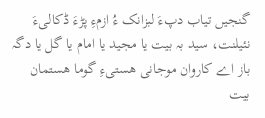گنجیں تیاب دپءَ لبزانک ءُ ازمءِ پڑءَ ڈکالیءَ نئیلنت، سید بہ بیت یا مجید یا امام یا گل یا دگہ باز اے کاروان موجانی ھستیءِ گوما ھستمان بیت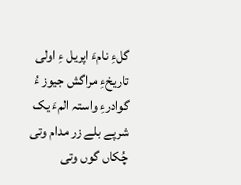گلءِ نامءَ اپریل ءِ اولی تاریخءِ مراگش جیوز ءُ گوادرءِ واستہ المءَ یک شرپے بلے زر مدام وتی چُکاں گوں وتی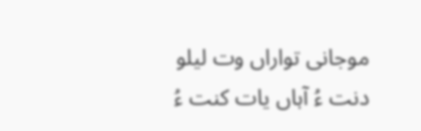موجانی تواراں وت لیلو دنت ءُ آہاں یات کنت ءُ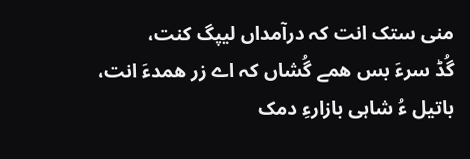منی ستک انت کہ درآمداں لیپگ کنت،
گُڈ سرءَ بس ھمے گُشاں کہ اے زر ھمدءَ انت، باتیل ءُ شاہی بازارءِ دمک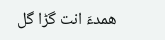ھمدءَ انت گڑا گل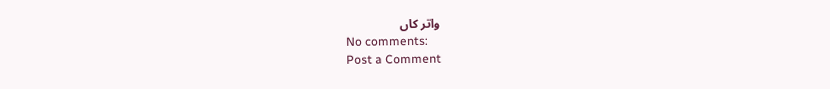واتر کاں
No comments:
Post a Comment